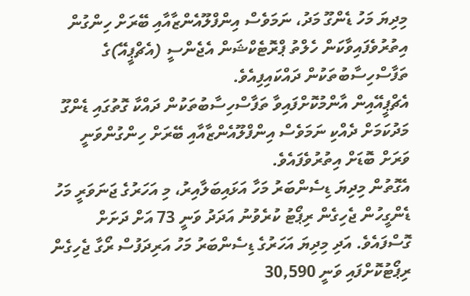މިދިޔަ މަހު ޑެންގޫ މަދު، ނަމަވެސް އިންފްލޫއެންޒާއާއި ބޭރަށް ހިންގުން އިތުރުވެފައިވާކަން ހެލްތު ޕްރޮޓެކްޝަން އެޖެންސީ (އެޗްޕީއޭ)ގެ ތަފާސްހިސާބުތަކުން ދައްކައިފިއެވެ.
އެޗްޕީއޭއިން އާންމުކޮށްފައިވާ ތަފާސްހިސާބުތަކުން ދައްކާ ގޮތުގައި ޑެންގޫ މަދުކަމަށް ދެއްކި ނަމަވެސް އިންފްލޫއެންޒާއާއި ބޭރަށް ހިންގުންވަނީ ވަރަށް ބޮޑަށް އިތުރުވެފައެވެ.
އެގޮތުން މިދިޔަ ޑިސެންބަރު މަހާ އަޅައިބަލާއިރު، މި އަހަރުގެ ޖަނަވަރީ މަހު ޑެންގީހުން ޖެހިގެން ރިޕޯޓު ކުރެވުނު އަދަދު ވަނީ 73 އަށް ދަށަށް ގޮސްފައެވެ. އަދި މިދިޔަ އަހަރުގެ ޑިސެންބަރު މަހު އަރިދަފުސް ރޯގާ ޖެހިގެން ރިޕޯޓުކޮށްފައި ވަނީ 30,590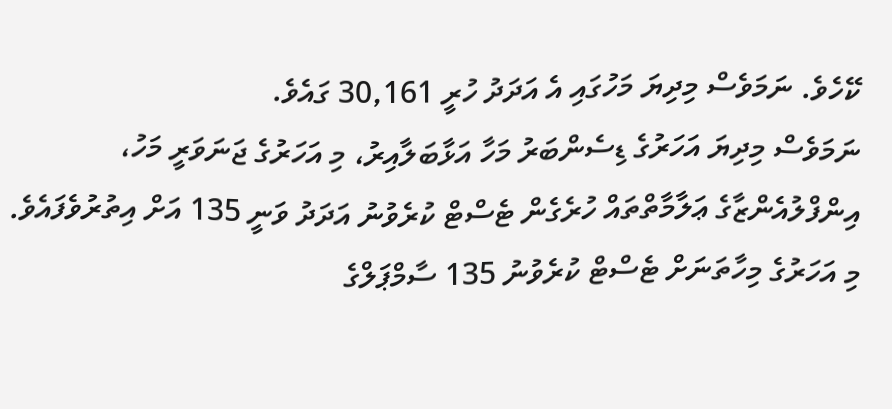ކޭހެވެ. ނަމަވެސް މިދިޔަ މަހުގައި އެ އަދަދު ހުރީ 30,161 ގައެވެ.
ނަމަވެސް މިދިޔަ އަހަރުގެ ޑިސެންބަރު މަހާ އަޅާބަލާއިރު، މި އަހަރުގެ ޖަނަވަރީ މަހު، އިންފްލުއެންޒާގެ ޢަލާމާތްތައް ހުރެގެން ޓެސްޓް ކުރެވުނު އަދަދު ވަނީ 135 އަށް އިތުރުވެފައެވެ. މި އަހަރުގެ މިހާތަނަށް ޓެސްޓް ކުރެވުނު 135 ސާމްޕަލްގެ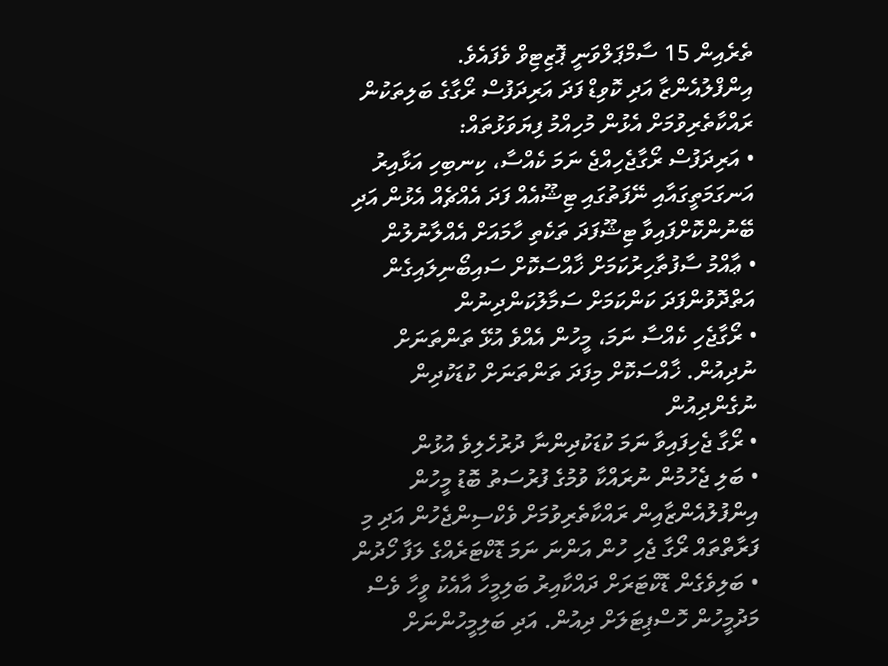ތެރެއިން 15 ސާމްޕަލްވަނީ ޕޮޒިޓިވް ވެފައެވެ.
އިންފްލުއެންޒާ އަދި ކޮވިޑް ފަދަ އަރިދަފުސް ރޯގާގެ ބަލިތަކުން ރައްކާތެރިވުމަށް އެޅުން މުހިއްމު ފިޔަވަޅުތައް:
• އަރިދަފުސް ރޯގާޖެހިއްޖެ ނަމަ ކެއްސާ، ކިނބިހި އަޅާއިރު އަނގަމަތީގައާއި ނޭފަތުގައި ޓިޝޫއެއް ފަދަ އެއްޗެއް އެޅުން އަދި ބޭނުންކޮށްފައިވާ ޓިޝޫފަދަ ތަކެތި ހާމައަށް އެއްލާނުލުން
• ޢާއްމު ސާފުތާހިރުކަމަށް ޚާއްސަކޮށް ސައިބޯނިލައިގެން އަތްދޮވުންފަދަ ކަންކަމަށް ސަމާލުކަންދިނުން
• ރޯގާޖެހި ކެއްސާ ނަމަ، މީހުން އެއްވެ އުޅޭ ތަންތަނަށް ނުދިއުން. ޚާއްސަކޮށް މިފަދަ ތަންތަނަށް ކުޑަކުދިން ނުގެންދިއުން
• ރޯގާ ޖެހިފައިވާ ނަމަ ކުޑަކުދިންނާ ދުރުހެލިވެ އުޅުން
• ބަލި ޖެހުމުން ނުރައްކާ ވުމުގެ ފުރުސަތު ބޮޑު މީހުން އިންފުލުއެންޒާއިން ރައްކާތެރިވުމަށް ވެކްސިންޖެހުން އަދި މި ފަރާތްތައް ރޯގާ ޖެހި ހުން އަންނަ ނަމަ ޑޮކްޓަރެއްގެ ލަފާ ހޯދުން
• ބަލިވެގެން ޑޮކްޓަރަށް ދައްކާއިރު ބަލިމީހާ އާއެކު ވީހާ ވެސް މަދުމީހުން ހޮސްޕިޓަލަށް ދިއުން. އަދި ބަލިމީހުންނަށް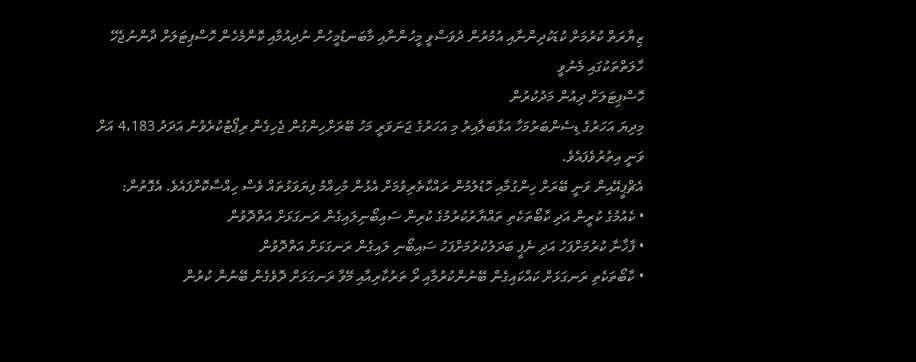ޒިޔާރަތް ކުރުމަށް ކުޑަކުދިންނާއި އުމުރުން ދުވަސްވީ މީހުންނާއި މާބަނޑުމީހުން ނުދިއުމާއި ކޮންމެހެން ހޮސްޕިޓަލަށް ދާންނުޖެހޭ ހާލަތްތަކުގައި މެނުވީ
ހޮސްޕިޓަލަށް ދިއުން މަދުކުރުން
މިދިޔަ އަހަރުގެ ޑިސެންބަރުމަހާ އަޅާބަލާއިރު މި އަހަރުގެ ޖަނަވަރީ މަހު ބޭރަށްހިންގުން ޖެހިގެން ރިޕޯޓުކުރެވުނު އަދަދު 4،183 އަށް ވަނީ އިތުރުވެފައެވެ.
އެޗްޕީއޭއިން ވަނީ ބޭރަށް ހިންގުމާއި ހޮޑުލުމުން ރައްކާތެރިވުމަށް އެޅުން މުހިއްމު ފިޔަވަޅުތައް ވެސް ހިއްސާކޮށްފައެވެ. އެގޮތުން:
• ކެއުމުގެ ކުރީން އަދި ކާބޯތަކެތި ތައްޔާރުކުރުމުގެ ކުރިން ސައިބޯނިލައިގެން ރަނގަޅަށް އަތްދޮވުން
• ފާޚާނާ ކުރުމަށްފަހު އަދި ނެޕީ ބަދަލުކުރުމަށްފަހު ސައިބޯނި ލައިގެން ރަނގަޅަށް އަތްދޮވުން
• ކާބޯތަކެތި ރަނގަޅަށް ކައްކައިގެން ބޭނުންކުރުމާއި ރޯ ތަރުކާރިއާއި މޭވާ ރަނގަޅަށް ދޮވެގެން ބޭނުން ކުރުން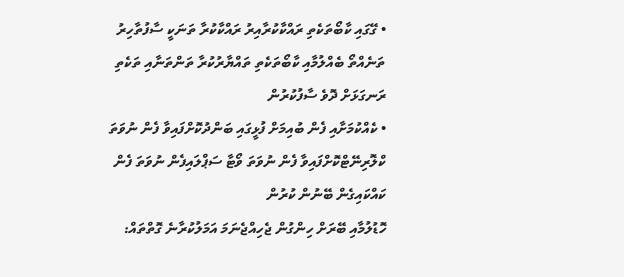• ގޭގައި ކާބޯތަކެތި ރައްކާކުރާއިރު ރައްކާކުރާ ތަނަކީ ސާފުތާހިރު ތަނެއްތޯ ބެއްލުމާއި ކާބޯތަކެތި ތައްޔާރުކުރާ ތަންތަނާއި ތަކެތި ރަނގަޅަށް ދޮވެ ސާފުކުރުން
• ކެއްކުމަށާއި ފެން ބުއިމަށް ފުޅީގައި ބަންދުކޮށްފައިވާ ފެން ނުވަތަ ކްލޮރިނޭޓްކޮށްފައިވާ ފެން ނުވަތަ ވޯޓާ ސަޕްލައިފެން ނުވަތަ ފެން ކައްކައިގެން ބޭނުން ކުރުން
ހޮޑުލުމާއި ބޭރަށް ހިންގުން ޖެހިއްޖެނަމަ އަމަލުކުރާނެ ގޮތްތައް: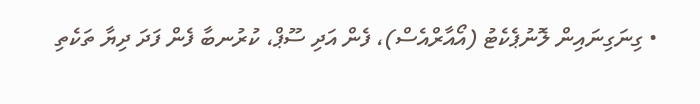• ގިނަގިނައިން ލޮނުޕެކެޓު (އޯއާރްއެސް)، ފެން އަދި ސޫޕް، ކުރުނބާ ފެން ފަދަ ދިޔާ ތަކެތި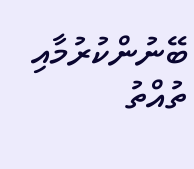ބޭނުންކުރުމާއި ތުއްތު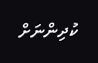ކުދިންނަށް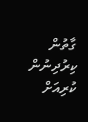ގާތުން ކިރުދިނުން ކުރިއަށް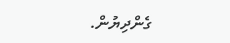ގެންދިޔުން.